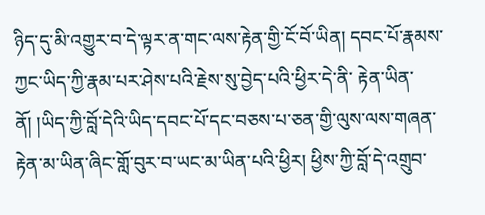ཉིད་དུ་མི་འགྱུར་བ་དེ་ལྟར་ན་གང་ལས་རྟེན་གྱི་ངོ་བོ་ཡིན། དབང་པོ་རྣམས་ཀྱང་ཡིད་ཀྱི་རྣམ་པར་ཤེས་པའི་རྗེས་སུ་བྱེད་པའི་ཕྱིར་དེ་ནི་ རྟེན་ཡིན་ནོ། །ཡིད་ཀྱི་བློ་དེའི་ཡིད་དབང་པོ་དང་བཅས་པ་ཅན་གྱི་ལུས་ལས་གཞན་རྟེན་མ་ཡིན་ཞིང་གློ་བུར་བ་ཡང་མ་ཡིན་པའི་ཕྱིར། ཕྱིས་ཀྱི་བློ་དེ་འགྲུབ་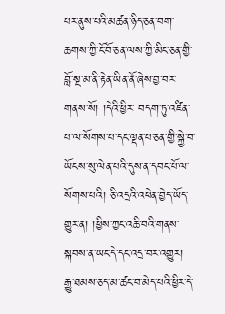པར་ནུས་པའི་མཚན་ཉིད་ཅན་བག་ཆགས་ཀྱི་ངོ་བོ་ཅན་ལས་ཀྱི་མིང་ཅན་གྱི་བློ་སྔ་མ་ནི་རྟེན་ཡིན་ནོ་ཞེས་བྱ་བར་གནས་སོ། །དེའི་ཕྱིར་ བདག་ཏུ་འཛིན་པ་ལ་སོགས་པ་དང་ལྡན་པ་ཅན་གྱི་སྐྱེ་བ་ཡོངས་སུ་ལེན་པའི་དུས་ན་དབང་པོ་ལ་སོགས་པའི། ཅི་འདྲའི་འཕེན་བྱེད་ཡོད་གྱུར་ན། །ཕྱིས་ཀྱང་འཆི་བའི་གནས་སྐབས་ན་ཡང་དེ་དང་འདྲ་བར་འགྱུར། རྒྱུ་ཐམས་ཅད་མ་ཚང་བ་མེད་པའི་ཕྱིར་དེ་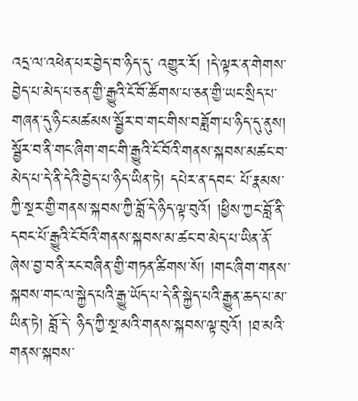འདྲ་ལ་འཕེན་པར་བྱེད་བ་ཉིད་དུ་ འགྱུར་རོ། །དེ་ལྟར་ན་གེགས་བྱེད་པ་མེད་པ་ཅན་གྱི་རྒྱུའི་ངོ་བོ་ཚོགས་པ་ཅན་གྱི་ཡང་སྲིད་པ་གཞན་དུ་ཉིང་མཚམས་སྦྱོར་བ་གང་གིས་བཟློག་པ་ཉིད་དུ་ནུས། སྦྱོར་བ་ནི་གང་ཞིག་གང་གི་རྒྱུའི་ངོ་བོའི་གནས་སྐབས་མཚང་བ་མེད་པ་དེ་ནི་དེའི་བྱེད་པ་ཉིད་ཡིན་ཏེ། དཔེར་ན་དབང་ པོ་རྣམས་ཀྱི་སྔར་གྱི་གནས་སྐབས་ཀྱི་བློ་དེ་ཉིད་ལྟ་བུའོ། །ཕྱིས་ཀྱང་བློ་ནི་དབང་པོ་རྒྱུའི་ངོ་བོའི་གནས་སྐབས་མ་ཚང་བ་མེད་པ་ཡིན་ནོ་ཞེས་བྱ་བ་ནི་རང་བཞིན་གྱི་གཏན་ཚིགས་སོ། །གང་ཞིག་གནས་སྐབས་གང་ལ་སྐྱེད་པའི་རྒྱུ་ཡོད་པ་དེ་ནི་སྐྱེད་པའི་རྒྱུན་ཆད་པ་མ་ཡིན་ཏེ། བློ་དེ་ ཉིད་ཀྱི་སྔ་མའི་གནས་སྐབས་ལྟ་བུའོ། །ཐ་མའི་གནས་སྐབས་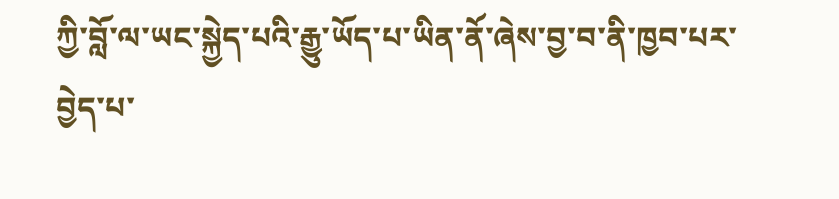ཀྱི་བློ་ལ་ཡང་སྐྱེད་པའི་རྒྱུ་ཡོད་པ་ཡིན་ནོ་ཞེས་བྱ་བ་ནི་ཁྱབ་པར་བྱེད་པ་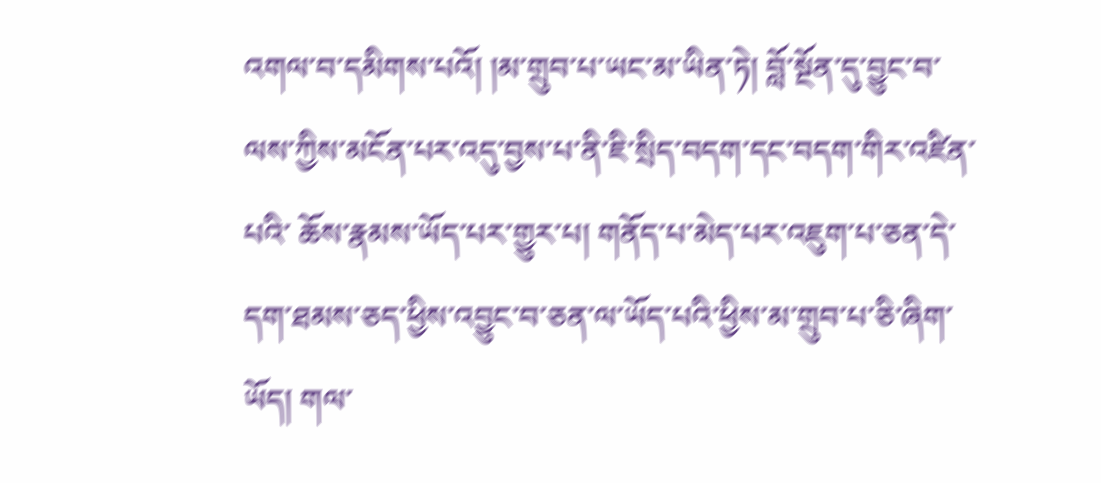འགལ་བ་དམིགས་པའོ། །མ་གྲུབ་པ་ཡང་མ་ཡིན་ཏེ། བློ་སྔོན་དུ་བྱུང་བ་ལས་ཀྱིས་མངོན་པར་འདུ་བྱས་པ་ནི་ཇི་སྲིད་བདག་དང་བདག་གིར་འཛིན་པའི་ ཆོས་རྣམས་ཡོད་པར་གྱུར་པ། གནོད་པ་མེད་པར་འཇུག་པ་ཅན་དེ་དག་ཐམས་ཅད་ཕྱིས་འབྱུང་བ་ཅན་ལ་ཡོད་པའི་ཕྱིས་མ་གྲུབ་པ་ཅི་ཞིག་ཡོད། གལ་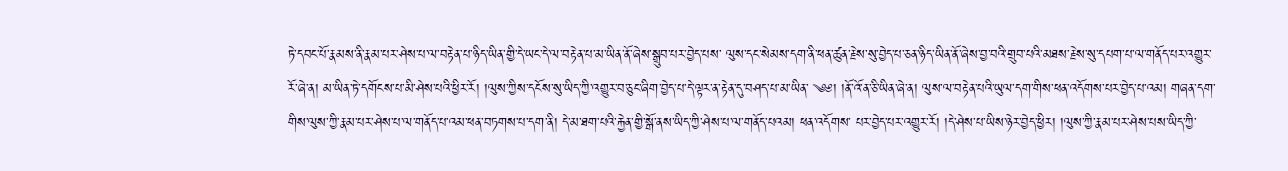ཏེ་དབང་པོ་རྣམས་ནི་རྣམ་པར་ཤེས་པ་ལ་བརྟེན་པ་ཉིད་ཡིན་གྱི་དེ་ཡང་དེ་ལ་བརྟེན་པ་མ་ཡིན་ནོ་ཞེས་སྒྲུབ་པར་བྱེད་པས་ ལུས་དང་སེམས་དག་ནི་ཕན་ཚུན་རྗེས་སུ་བྱེད་པ་ཅན་ཉིད་ཡིན་ནོ་ཞེས་བྱ་བའི་གྲུབ་པའི་མཐས་རྗེས་སུ་དཔག་པ་ལ་གནོད་པར་འགྱུར་རོ་ཞེ་ན། མ་ཡིན་ཏེ་དགོངས་པ་མི་ཤེས་པའི་ཕྱིར་རོ། །ལུས་ཀྱིས་དངོས་སུ་ཡིད་ཀྱི་འགྱུར་བ་ཅུང་ཞིག་བྱེད་པ་དེ་ལྟར་ན་རྟེན་དུ་བཤད་པ་མ་ཡིན་ ༄༅། །ནོ་འོ་ན་ཅི་ཡིན་ཞེ་ན། ལུས་ལ་བརྟེན་པའི་ཡུལ་དག་གིས་ཕན་འདོགས་པར་བྱེད་པ་འམ། གཞན་དག་གིས་ལུས་ཀྱི་རྣམ་པར་ཤེས་པ་ལ་གནོད་པ་འམ་ཕན་བཏགས་པ་དག་ནི། དེ་མ་ཐག་པའི་རྐྱེན་གྱི་སྒོ་ནས་ཡིད་ཀྱི་ཤེས་པ་ལ་གནོད་པའམ། ཕན་འདོགས་ པར་བྱེད་པར་འགྱུར་རོ། །དེ་ཤེས་པ་ཡིས་ཉེར་བྱེད་ཕྱིར། །ལུས་ཀྱི་རྣམ་པར་ཤེས་པས་ཡིད་ཀྱི་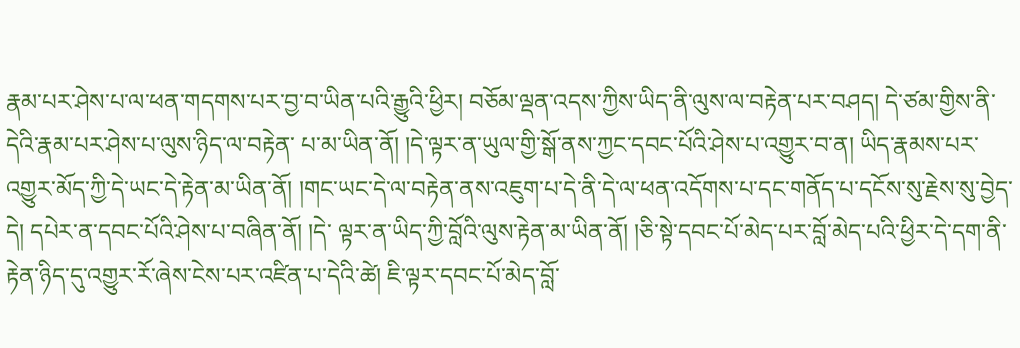རྣམ་པར་ཤེས་པ་ལ་ཕན་གདགས་པར་བྱ་བ་ཡིན་པའི་རྒྱུའི་ཕྱིར། བཅོམ་ལྡན་འདས་ཀྱིས་ཡིད་ནི་ལུས་ལ་བརྟེན་པར་བཤད། དེ་ཙམ་གྱིས་ནི་དེའི་རྣམ་པར་ཤེས་པ་ལུས་ཉིད་ལ་བརྟེན་ པ་མ་ཡིན་ནོ། །དེ་ལྟར་ན་ཡུལ་གྱི་སྒོ་ནས་ཀྱང་དབང་པོའི་ཤེས་པ་འགྱུར་བ་ན། ཡིད་རྣམས་པར་འགྱུར་མོད་ཀྱི་དེ་ཡང་དེ་རྟེན་མ་ཡིན་ནོ། །གང་ཡང་དེ་ལ་བརྟེན་ནས་འཇུག་པ་དེ་ནི་དེ་ལ་ཕན་འདོགས་པ་དང་གནོད་པ་དངོས་སུ་རྗེས་སུ་བྱེད་དེ། དཔེར་ན་དབང་པོའི་ཤེས་པ་བཞིན་ནོ། །དེ་ ལྟར་ན་ཡིད་ཀྱི་བློའི་ལུས་རྟེན་མ་ཡིན་ནོ། །ཅི་སྟེ་དབང་པོ་མེད་པར་བློ་མེད་པའི་ཕྱིར་དེ་དག་ནི་རྟེན་ཉིད་དུ་འགྱུར་རོ་ཞེས་ངེས་པར་འཛིན་པ་དེའི་ཚེ། ཇི་ལྟར་དབང་པོ་མེད་བློ་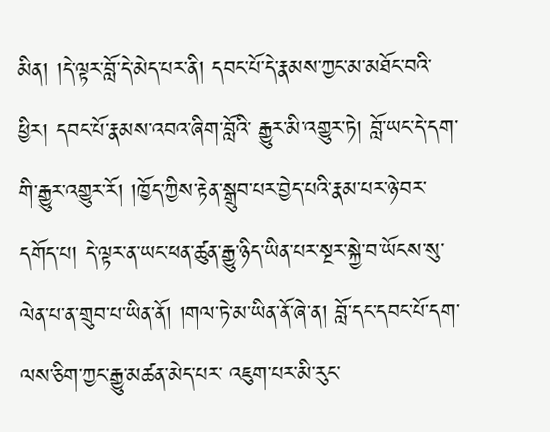མིན། །དེ་ལྟར་བློ་དེ་མེད་པར་ནི། དབང་པོ་དེ་རྣམས་ཀྱང་མ་མཐོང་བའི་ཕྱིར། དབང་པོ་རྣམས་འབའ་ཞིག་བློའི་ རྒྱུར་མི་འགྱུར་ཏེ། བློ་ཡང་དེ་དག་གི་རྒྱུར་འགྱུར་རོ། །ཁྱོད་ཀྱིས་རྟེན་སྒྲུབ་པར་བྱེད་པའི་རྣམ་པར་ཉེ་བར་དགོད་པ། དེ་ལྟར་ན་ཡང་ཕན་ཚུན་རྒྱུ་ཉིད་ཡིན་པར་སྔར་སྐྱེ་བ་ཡོངས་སུ་ལེན་པ་ན་གྲུབ་པ་ཡིན་ནོ། །གལ་ཏེ་མ་ཡིན་ནོ་ཞེ་ན། བློ་དང་དབང་པོ་དག་ལས་ཅིག་ཀྱང་རྒྱུ་མཚན་མེད་པར་ འཇུག་པར་མི་རུང་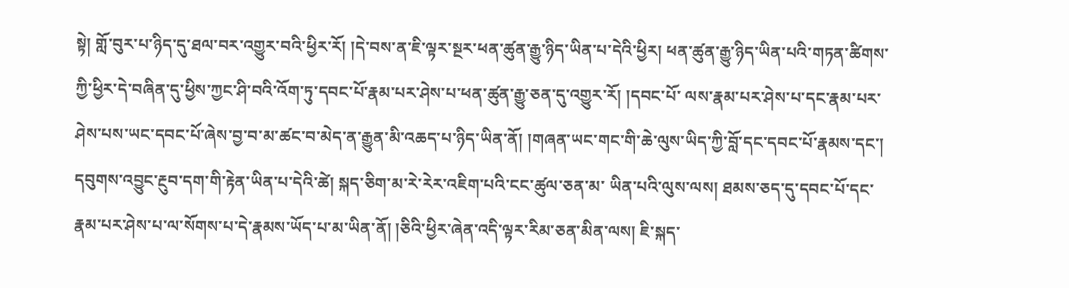སྟེ། གློ་བུར་པ་ཉིད་དུ་ཐལ་བར་འགྱུར་བའི་ཕྱིར་རོ། །དེ་བས་ན་ཇི་ལྟར་སྔར་ཕན་ཚུན་རྒྱུ་ཉིད་ཡིན་པ་དེའི་ཕྱིར། ཕན་ཚུན་རྒྱུ་ཉིད་ཡིན་པའི་གཏན་ཚིགས་ཀྱི་ཕྱིར་དེ་བཞིན་དུ་ཕྱིས་ཀྱང་ཤི་བའི་འོག་ཏུ་དབང་པོ་རྣམ་པར་ཤེས་པ་ཕན་ཚུན་རྒྱུ་ཅན་དུ་འགྱུར་རོ། །དབང་པོ་ ལས་རྣམ་པར་ཤེས་པ་དང་རྣམ་པར་ཤེས་པས་ཡང་དབང་པོ་ཞེས་བྱ་བ་མ་ཚང་བ་མེད་ན་རྒྱུན་མི་འཆད་པ་ཉིད་ཡིན་ནོ། །གཞན་ཡང་གང་གི་ཆེ་ལུས་ཡིད་ཀྱི་བློ་དང་དབང་པོ་རྣམས་དང་། དབུགས་འབྱུང་རྔུབ་དག་གི་རྟེན་ཡིན་པ་དེའི་ཚེ། སྐད་ཅིག་མ་རེ་རེར་འཇིག་པའི་ངང་ཚུལ་ཅན་མ་ ཡིན་པའི་ལུས་ལས། ཐམས་ཅད་དུ་དབང་པོ་དང་རྣམ་པར་ཤེས་པ་ལ་སོགས་པ་དེ་རྣམས་ཡོད་པ་མ་ཡིན་ནོ། །ཅིའི་ཕྱིར་ཞེན་འདི་ལྟར་རིམ་ཅན་མིན་ལས། ཇི་སྐད་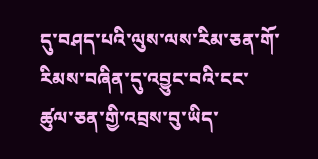དུ་བཤད་པའི་ལུས་ལས་རིམ་ཅན་གོ་རིམས་བཞིན་དུ་འབྱུང་བའི་ངང་ཚུལ་ཅན་གྱི་འབྲས་བུ་ཡིད་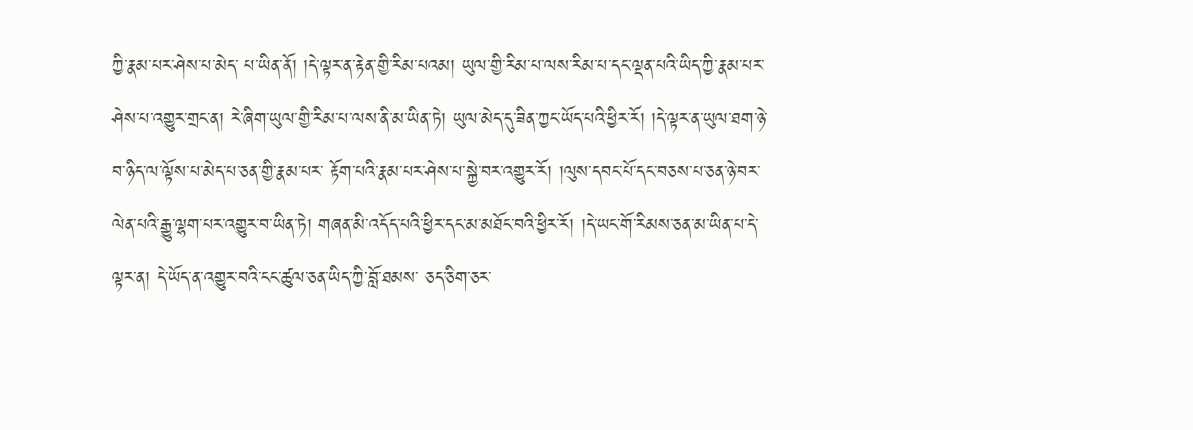ཀྱི་རྣམ་པར་ཤེས་པ་མེད་ པ་ཡིན་ནོ། །དེ་ལྟར་ན་རྟེན་གྱི་རིམ་པའམ། ཡུལ་གྱི་རིམ་པ་ལས་རིམ་པ་དང་ལྡན་པའི་ཡིད་ཀྱི་རྣམ་པར་ཤེས་པ་འགྱུར་གྲང་ན། རེ་ཞིག་ཡུལ་གྱི་རིམ་པ་ལས་ནི་མ་ཡིན་ཏེ། ཡུལ་མེད་དུ་ཟིན་ཀྱང་ཡོད་པའི་ཕྱིར་རོ། །དེ་ལྟར་ན་ཡུལ་ཐག་ཉེ་བ་ཉིད་ལ་ལྟོས་པ་མེད་པ་ཅན་གྱི་རྣམ་པར་ རྟོག་པའི་རྣམ་པར་ཤེས་པ་སྐྱེ་བར་འགྱུར་རོ། །ལུས་དབང་པོ་དང་བཅས་པ་ཅན་ཉེ་བར་ལེན་པའི་རྒྱུ་ལྷག་པར་འགྱུར་བ་ཡིན་ཏེ། གཞན་མི་འདོད་པའི་ཕྱིར་དང་མ་མཐོང་བའི་ཕྱིར་རོ། །དེ་ཡང་གོ་རིམས་ཅན་མ་ཡིན་པ་དེ་ལྟར་ན། དེ་ཡོད་ན་འགྱུར་བའི་ངང་ཚུལ་ཅན་ཡིད་ཀྱི་བློ་ཐམས་ ཅད་ཅིག་ཅར་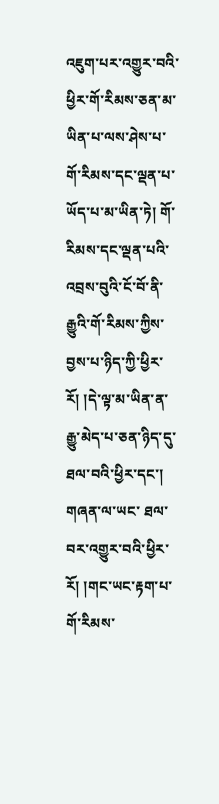འཇུག་པར་འགྱུར་བའི་ཕྱིར་གོ་རིམས་ཅན་མ་ཡིན་པ་ལས་ཤེས་པ་གོ་རིམས་དང་ལྡན་པ་ཡོད་པ་མ་ཡིན་ཏེ། གོ་རིམས་དང་ལྡན་པའི་འབྲས་བུའི་ངོ་བོ་ནི་རྒྱུའི་གོ་རིམས་ཀྱིས་བྱས་པ་ཉིད་ཀྱི་ཕྱིར་རོ། །དེ་ལྟ་མ་ཡིན་ན་རྒྱུ་མེད་པ་ཅན་ཉིད་དུ་ཐལ་བའི་ཕྱིར་དང་། གཞན་ལ་ཡང་ ཐལ་བར་འགྱུར་བའི་ཕྱིར་རོ། །གང་ཡང་རྟག་པ་གོ་རིམས་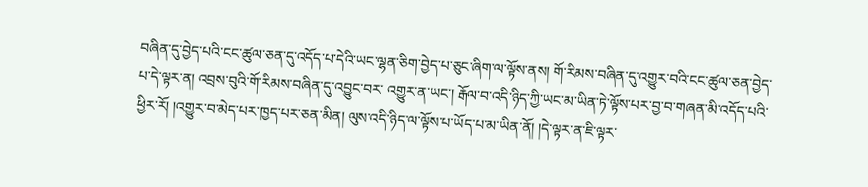བཞིན་དུ་བྱེད་པའི་ངང་ཚུལ་ཅན་དུ་འདོད་པ་དེའི་ཡང་ལྷན་ཅིག་བྱེད་པ་ཅུང་ཞིག་ལ་ལྟོས་ནས། གོ་རིམས་བཞིན་དུ་འགྱུར་བའི་ངང་ཚུལ་ཅན་བྱེད་པ་དེ་ལྟར་ན། འབྲས་བུའི་གོ་རིམས་བཞིན་དུ་འབྱུང་བར་ འགྱུར་ན་ཡང་། རྒོལ་བ་འདི་ཉིད་ཀྱི་ཡང་མ་ཡིན་ཏེ་ལྟོས་པར་བྱ་བ་གཞན་མི་འདོད་པའི་ཕྱིར་རོ། །འགྱུར་བ་མེད་པར་ཁྱད་པར་ཅན་མིན། ལུས་འདི་ཉིད་ལ་ལྟོས་པ་ཡོད་པ་མ་ཡིན་ནོ། །དེ་ལྟར་ན་ཇི་ལྟར་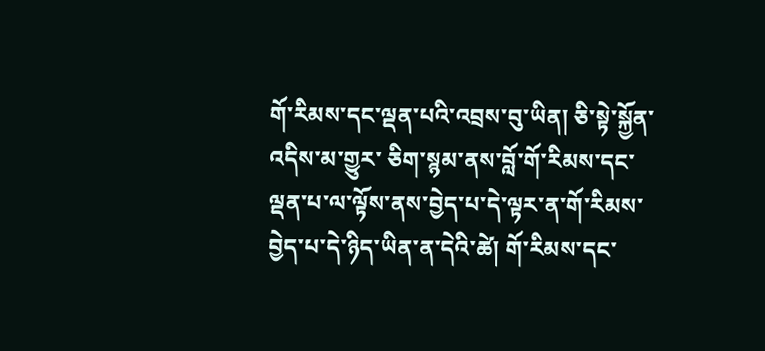གོ་རིམས་དང་ལྡན་པའི་འབྲས་བུ་ཡིན། ཅི་སྟེ་སྐྱོན་འདིས་མ་གྱུར་ ཅིག་སྙམ་ནས་བློ་གོ་རིམས་དང་ལྡན་པ་ལ་ལྟོས་ནས་བྱེད་པ་དེ་ལྟར་ན་གོ་རིམས་བྱེད་པ་དེ་ཉིད་ཡིན་ན་དེའི་ཚེ། གོ་རིམས་དང་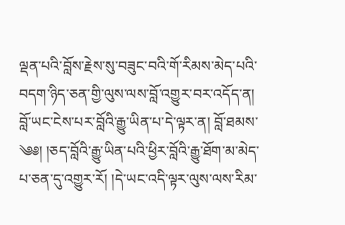ལྡན་པའི་བློས་རྗེས་སུ་བཟུང་བའི་གོ་རིམས་མེད་པའི་བདག་ཉིད་ཅན་གྱི་ལུས་ལས་བློ་འགྱུར་བར་འདོད་ན། བློ་ཡང་ངེས་པར་བློའི་རྒྱུ་ཡིན་པ་དེ་ལྟར་ན། བློ་ཐམས་ ༄༅། །ཅད་བློའི་རྒྱུ་ཡིན་པའི་ཕྱིར་བློའི་རྒྱུ་ཐོག་མ་མེད་པ་ཅན་དུ་འགྱུར་རོ། །དེ་ཡང་འདི་ལྟར་ལུས་ལས་རིམ་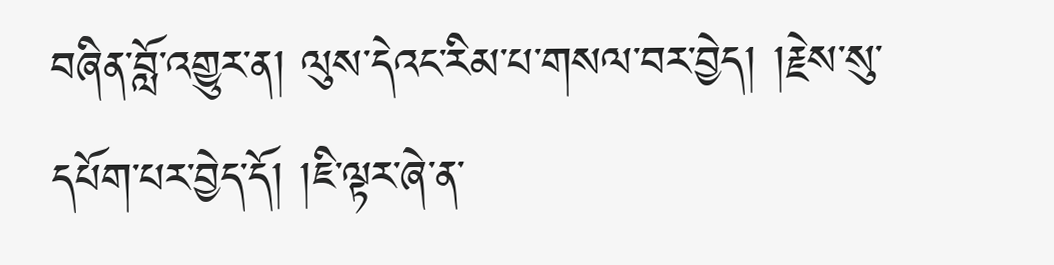བཞིན་བློ་འགྱུར་ན། ལུས་དེའང་རིམ་པ་གསལ་བར་བྱེད། །རྗེས་སུ་དཔོག་པར་བྱེད་དོ། །ཇི་ལྟར་ཞེ་ན་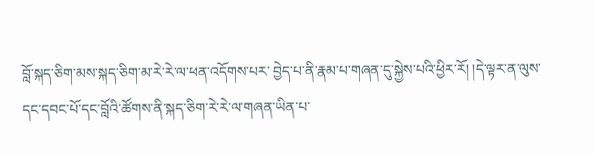བློ་སྐད་ཅིག་མས་སྐད་ཅིག་མ་རེ་རེ་ལ་ཕན་འདོགས་པར་ བྱེད་པ་ནི་རྣམ་པ་གཞན་དུ་སྐྱེས་པའི་ཕྱིར་རོ། །དེ་ལྟར་ན་ལུས་དང་དབང་པོ་དང་བློའི་ཚོགས་ནི་སྐད་ཅིག་རེ་རེ་ལ་གཞན་ཡིན་པ་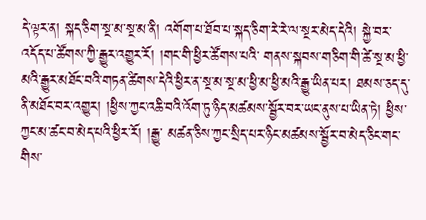དེ་ལྟར་ན། སྐད་ཅིག་སྔ་མ་སྔ་མ་ནི། འགོག་པ་ཐོབ་པ་སྐད་ཅིག་རེ་རེ་ལ་སྔར་མེད་དེའི། སྐྱེ་བར་འདོད་པ་ཚོགས་ཀྱི་རྒྱུར་འགྱུར་རོ། །གང་གི་ཕྱིར་ཚོགས་པའི་ གནས་སྐབས་གཅིག་གི་ཚེ་སྔ་མ་ཕྱི་མའི་རྒྱུར་མཐོང་བའི་གཏན་ཚིགས་དེའི་ཕྱིར་ན་སྔ་མ་སྔ་མ་ཕྱི་མ་ཕྱི་མའི་རྒྱུ་ཡིན་པར། ཐམས་ཅད་དུ་ནི་མཐོང་བར་འགྱུར། །ཕྱིས་ཀྱང་འཆི་བའི་འོག་ཏུ་ཉིད་མཚམས་སྦྱོར་བར་ཡང་ནུས་པ་ཡིན་ཏེ། ཕྱིས་ཀྱང་མ་ཚང་བ་མེད་པའི་ཕྱིར་རོ། །རྒྱུ་ མཚན་ཅིས་ཀྱང་སྲིད་པར་ཉིང་མཚམས་སྦྱོར་བ་མེད་ཅིང་གང་གིས་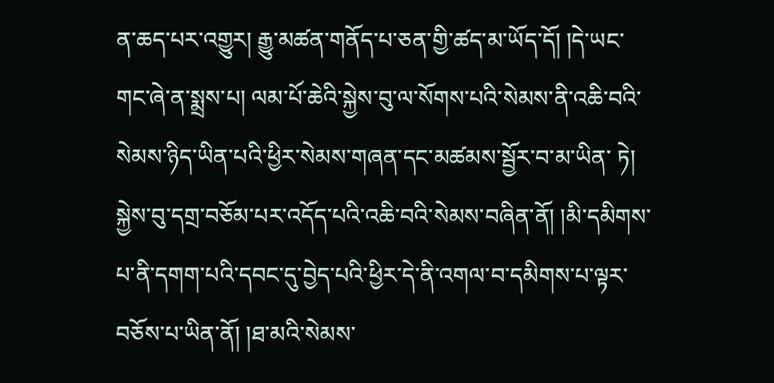ན་ཆད་པར་འགྱུར། རྒྱུ་མཚན་གནོད་པ་ཅན་གྱི་ཚད་མ་ཡོད་དོ། །དེ་ཡང་གང་ཞེ་ན་སྨྲས་པ། ལམ་པོ་ཆེའི་སྐྱེས་བུ་ལ་སོགས་པའི་སེམས་ནི་འཆི་བའི་སེམས་ཉིད་ཡིན་པའི་ཕྱིར་སེམས་གཞན་དང་མཚམས་སྦྱོར་བ་མ་ཡིན་ ཏེ། སྐྱེས་བུ་དགྲ་བཅོམ་པར་འདོད་པའི་འཆི་བའི་སེམས་བཞིན་ནོ། །མི་དམིགས་པ་ནི་དགག་པའི་དབང་དུ་བྱེད་པའི་ཕྱིར་དེ་ནི་འགལ་བ་དམིགས་པ་ལྟར་བཅོས་པ་ཡིན་ནོ། །ཐ་མའི་སེམས་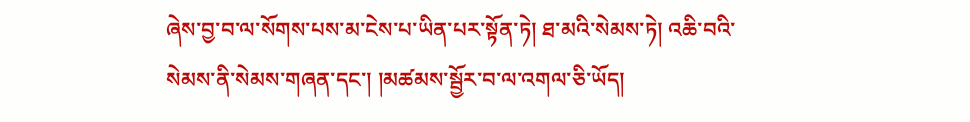ཞེས་བྱ་བ་ལ་སོགས་པས་མ་ངེས་པ་ཡིན་པར་སྟོན་ཏེ། ཐ་མའི་སེམས་ཏེ། འཆི་བའི་ སེམས་ནི་སེམས་གཞན་དང་། །མཚམས་སྦྱོར་བ་ལ་འགལ་ཅི་ཡོད།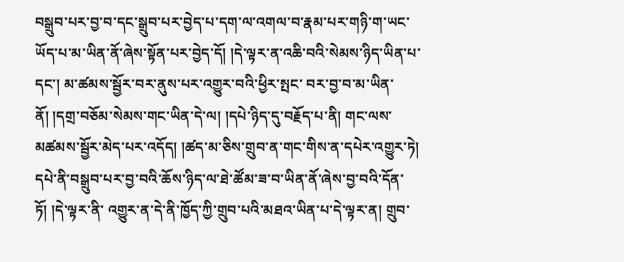བསྒྲུབ་པར་བྱ་བ་དང་སྒྲུབ་པར་བྱེད་པ་དག་ལ་འགལ་བ་རྣམ་པར་གཉི་ག་ཡང་ཡོད་པ་མ་ཡིན་ནོ་ཞེས་སྟོན་པར་བྱེད་དོ། །དེ་ལྟར་ན་འཆི་བའི་སེམས་ཉིད་ཡིན་པ་དང་། མ་ཚམས་སྦྱོར་བར་ནུས་པར་འགྱུར་བའི་ཕྱིར་སྤང་ བར་བྱ་བ་མ་ཡིན་ནོ། །དགྲ་བཅོམ་སེམས་གང་ཡིན་དེ་ལ། །དཔེ་ཉིད་དུ་བརྗོད་པ་ནི། གང་ལས་མཚམས་སྦྱོར་མེད་པར་འདོད། །ཚད་མ་ཅིས་གྲུབ་ན་གང་གིས་ན་དཔེར་འགྱུར་ཏེ། དཔེ་ནི་བསྒྲུབ་པར་བྱ་བའི་ཆོས་ཉིད་ལ་ཐེ་ཚོམ་ཟ་བ་ཡིན་ནོ་ཞེས་བྱ་བའི་དོན་ཏོ། །དེ་ལྟར་ནི་ འགྱུར་ན་དེ་ནི་ཁྱོད་ཀྱི་གྲུབ་པའི་མཐའ་ཡིན་པ་དེ་ལྟར་ན། གྲུབ་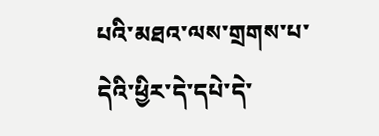པའི་མཐའ་ལས་གྲགས་པ་དེའི་ཕྱིར་དེ་དཔེ་དེ་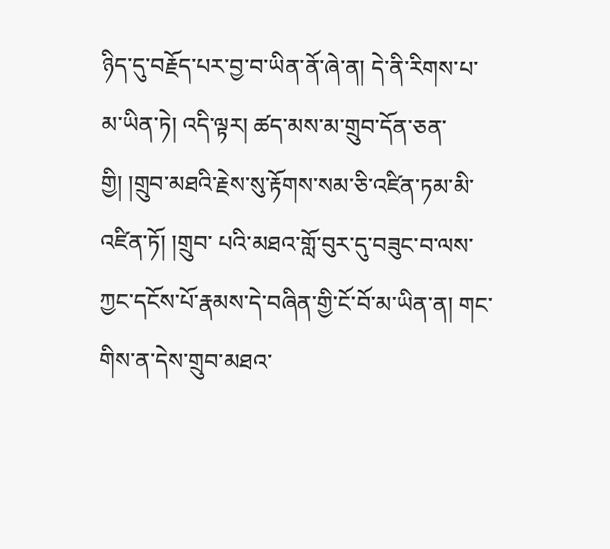ཉིད་དུ་བརྗོད་པར་བྱ་བ་ཡིན་ནོ་ཞེ་ན། དེ་ནི་རིགས་པ་མ་ཡིན་ཏེ། འདི་ལྟར། ཚད་མས་མ་གྲུབ་དོན་ཅན་གྱི། །གྲུབ་མཐའི་རྗེས་སུ་རྟོགས་སམ་ཅི་འཛིན་ཏམ་མི་འཛིན་ཏོ། །གྲུབ་ པའི་མཐའ་གློ་བུར་དུ་བཟུང་བ་ལས་ཀྱང་དངོས་པོ་རྣམས་དེ་བཞིན་གྱི་ངོ་བོ་མ་ཡིན་ན། གང་གིས་ན་དེས་གྲུབ་མཐའ་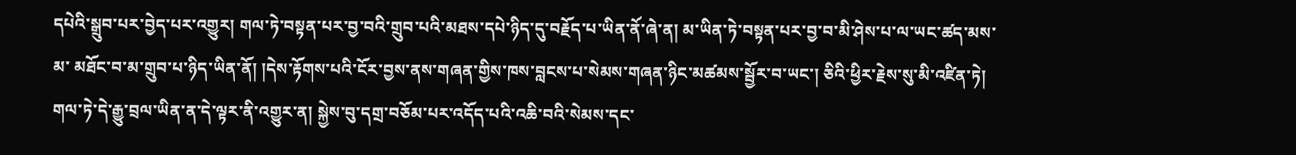དཔེའི་སྒྲུབ་པར་བྱེད་པར་འགྱུར། གལ་ཏེ་བསྟན་པར་བྱ་བའི་གྲུབ་པའི་མཐས་དཔེ་ཉིད་དུ་བརྗོད་པ་ཡིན་ནོ་ཞེ་ན། མ་ཡིན་ཏེ་བསྟན་པར་བྱ་བ་མི་ཤེས་པ་ལ་ཡང་ཚད་མས་མ་ མཐོང་བ་མ་གྲུབ་པ་ཉིད་ཡིན་ནོ། །དེས་རྟོགས་པའི་ངོར་བྱས་ནས་གཞན་གྱིས་ཁས་བླངས་པ་སེམས་གཞན་ཉིང་མཚམས་སྦྱོར་བ་ཡང་། ཅིའི་ཕྱིར་རྗེས་སུ་མི་འཛིན་ཏེ། གལ་ཏེ་དེ་རྒྱུ་བྲལ་ཡིན་ན་དེ་ལྟར་ནི་འགྱུར་ན། སྐྱེས་བུ་དགྲ་བཅོམ་པར་འདོད་པའི་འཆི་བའི་སེམས་དང་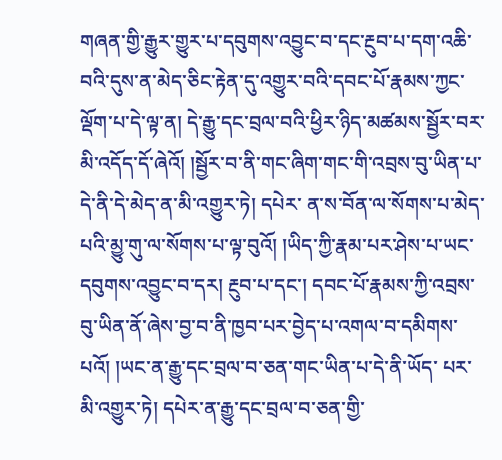གཞན་གྱི་རྒྱུར་གྱུར་པ་དབུགས་འབྱུང་བ་དང་རྔུབ་པ་དག་འཆི་བའི་དུས་ན་མེད་ཅིང་རྟེན་དུ་འགྱུར་བའི་དབང་པོ་རྣམས་ཀྱང་ལྡོག་པ་དེ་ལྟ་ན། དེ་རྒྱུ་དང་བྲལ་བའི་ཕྱིར་ཉིད་མཚམས་སྦྱོར་བར་མི་འདོད་དོ་ཞེའོ། །སྦྱོར་བ་ནི་གང་ཞིག་གང་གི་འབྲས་བུ་ཡིན་པ་དེ་ནི་དེ་མེད་ན་མི་འགྱུར་ཏེ། དཔེར་ ན་ས་བོན་ལ་སོགས་པ་མེད་པའི་མྱུ་གུ་ལ་སོགས་པ་ལྟ་བུའོ། །ཡིད་ཀྱི་རྣམ་པར་ཤེས་པ་ཡང་དབུགས་འབྱུང་བ་དར། རྔུབ་པ་དང་། དབང་པོ་རྣམས་ཀྱི་འབྲས་བུ་ཡིན་ནོ་ཞེས་བྱ་བ་ནི་ཁྱབ་པར་བྱེད་པ་འགལ་བ་དམིགས་པའོ། །ཡང་ན་རྒྱུ་དང་བྲལ་བ་ཅན་གང་ཡིན་པ་དེ་ནི་ཡོད་ པར་མི་འགྱུར་ཏེ། དཔེར་ན་རྒྱུ་དང་བྲལ་བ་ཅན་གྱི་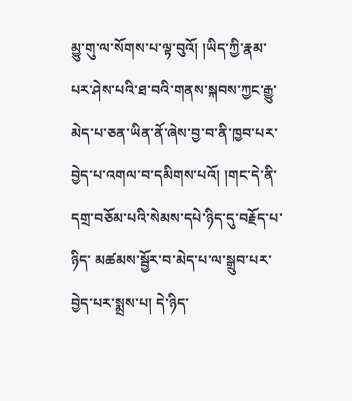མྱུ་གུ་ལ་སོགས་པ་ལྟ་བུའོ། །ཡིད་ཀྱི་རྣམ་པར་ཤེས་པའི་ཐ་བའི་གནས་སྐབས་ཀྱང་རྒྱུ་མེད་པ་ཅན་ཡིན་ནོ་ཞེས་བྱ་བ་ནི་ཁྱབ་པར་བྱེད་པ་འགལ་བ་དམིགས་པའོ། །གང་དེ་ནི་དགྲ་བཅོམ་པའི་སེམས་དཔེ་ཉིད་དུ་བརྗོད་པ་ཉིད་ མཚམས་སྦྱོར་བ་མེད་པ་ལ་སྒྲུབ་པར་བྱེད་པར་སྨྲས་པ། དེ་ཉིད་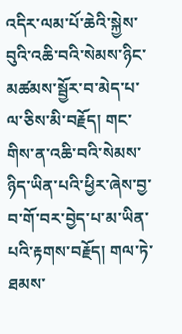འདིར་ལམ་པོ་ཆེའི་སྐྱེས་བུའི་འཆི་བའི་སེམས་ཉིང་མཚམས་སྦྱོར་བ་མེད་པ་ལ་ཅིས་མི་བརྗོད། གང་གིས་ན་འཆི་བའི་སེམས་ཉིད་ཡིན་པའི་ཕྱིར་ཞེས་བྱ་བ་གོ་བར་བྱེད་པ་མ་ཡིན་པའི་རྟགས་བརྗོད། གལ་ཏེ་ཐམས་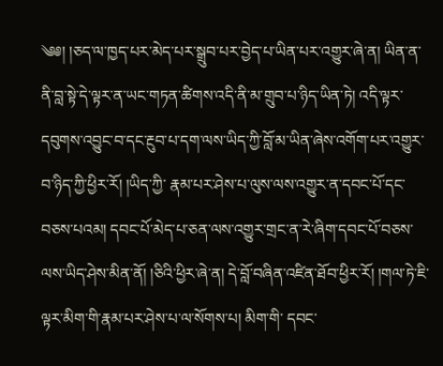༄༅། །ཅད་ལ་ཁྱད་པར་མེད་པར་སྒྲུབ་པར་བྱེད་པ་ཡིན་པར་འགྱུར་ཞེ་ན། ཡིན་ན་ནི་བླ་སྟེ་དེ་ལྟར་ན་ཡང་གཏན་ཚིགས་འདི་ནི་མ་གྲུབ་པ་ཉིད་ཡིན་ཏེ། འདི་ལྟར་དབུགས་འབྱུང་བ་དང་རྔུབ་པ་དག་ལས་ཡིད་ཀྱི་བློ་མ་ཡིན་ཞེས་འགོག་པར་འགྱུར་བ་ཉིད་ཀྱི་ཕྱིར་རོ། །ཡིད་ཀྱི་ རྣམ་པར་ཤེས་པ་ལུས་ལས་འགྱུར་ན་དབང་པོ་དང་བཅས་པའམ། དབང་པོ་མེད་པ་ཅན་ལས་འགྱུར་གྲང་ན་རེ་ཞིག་དབང་པོ་བཅས་ལས་ཡིད་ཤེས་མིན་ནོ། །ཅིའི་ཕྱིར་ཞེ་ན། དེ་བློ་བཞིན་འཛིན་ཐོབ་ཕྱིར་རོ། །གལ་ཏེ་ཇི་ལྟར་མིག་གི་རྣམ་པར་ཤེས་པ་ལ་སོགས་པ། མིག་གི་ དབང་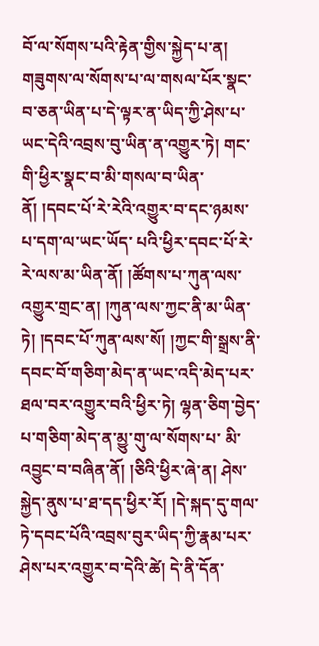བོ་ལ་སོགས་པའི་རྟེན་གྱིས་སྐྱེད་པ་ན། གཟུགས་ལ་སོགས་པ་ལ་གསལ་པོར་སྣང་བ་ཅན་ཡིན་པ་དེ་ལྟར་ན་ཡིད་ཀྱི་ཤེས་པ་ཡང་དེའི་འབྲས་བུ་ཡིན་ན་འགྱུར་ཏེ། གང་གི་ཕྱིར་སྣང་བ་མི་གསལ་བ་ཡིན་ནོ། །དབང་པོ་རེ་རེའི་འགྱུར་བ་དང་ཉམས་པ་དག་ལ་ཡང་ཡོད་ པའི་ཕྱིར་དབང་པོ་རེ་རེ་ལས་མ་ཡིན་ནོ། །ཚོགས་པ་ཀུན་ལས་འགྱུར་གྲང་ན། །ཀུན་ལས་ཀྱང་ནི་མ་ཡིན་ཏེ། །དབང་པོ་ཀུན་ལས་སོ། །ཀྱང་གི་སྒྲས་ནི་དབང་བོ་གཅིག་མེད་ན་ཡང་འདི་མེད་པར་ཐལ་བར་འགྱུར་བའི་ཕྱིར་ཏེ། ལྷན་ཅིག་བྱེད་པ་གཅིག་མེད་ན་མྱུ་གུ་ལ་སོགས་པ་ མི་འབྱུང་བ་བཞིན་ནོ། །ཅིའི་ཕྱིར་ཞེ་ན། ཤེས་སྐྱེད་ནུས་པ་ཐ་དད་ཕྱིར་རོ། །དེ་སྐད་དུ་གལ་ཏེ་དབང་པོའི་འབྲས་བུར་ཡིད་ཀྱི་རྣམ་པར་ཤེས་པར་འགྱུར་བ་དེའི་ཚེ། དེ་ནི་དོན་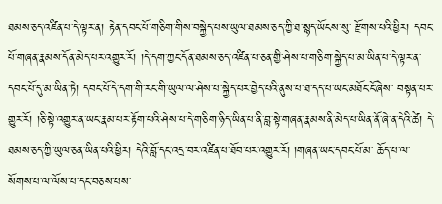ཐམས་ཅད་འཛིན་པ་དེ་ལྟར་ན། རྟེན་དབང་པོ་གཅིག་གིས་བསྐྱེད་པས་ཡུལ་ཐམས་ཅད་ཀྱི་ཐ་སྙད་ཡོངས་སུ་ རྫོགས་པའི་ཕྱིར། དབང་པོ་གཞན་རྣམས་དོན་མེད་པར་འགྱུར་རོ། །དེ་དག་ཀྱང་དོན་ཐམས་ཅད་འཛིན་པ་ཅན་གྱི་ཤེས་པ་གཅིག་སྐྱེད་པ་མ་ཡིན་པ་དེ་ལྟར་ན་དབང་པོ་དུ་མ་ཡིན་ཏེ། དབང་པོ་དེ་དག་གི་རང་གི་ཡུལ་ལ་ཤེས་པ་སྐྱེད་པར་བྱེད་པའི་ནུས་པ་ཐ་དད་པ་ཡང་མཐོང་ངོ་ཞེས་ བསྟན་པར་གྱུར་རོ། །ཅི་སྟེ་འགྱུར་ན་ཡང་རྣམ་པར་རྟོག་པའི་ཤེས་པ་དེ་གཅིག་ཉིད་ཡིན་པ་ནི་བླ་སྟེ་གཞན་རྣམས་ནི་མེད་པ་ཡིན་ནོ་ཞེ་ན་དེའི་ཚེ། དེ་ཐམས་ཅད་ཀྱི་ཡུལ་ཅན་ཡིན་པའི་ཕྱིར། དེའི་བློ་དང་འདྲ་བར་འཛིན་པ་ཐོབ་པར་འགྱུར་རོ། །གཞན་ཡང་དབང་པོ་མ་ ཆོད་པ་ལ་སོགས་པ་ལ་ལོས་པ་དང་བཅས་པས་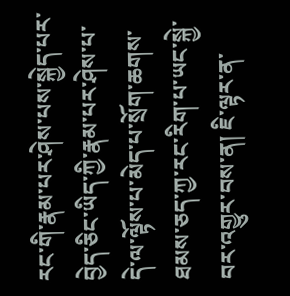རང་གི་རྣམ་པར་ཤེས་པས་སྐྱེད་པར་བྱེད་ཅིང་ཡིད་ཀྱི་རྣམ་པར་ཤེས་པ་དེ་ལ་ལྟོས་པ་མེད་པ་སྲོག་ཆགས་ཐམས་ཅད་ཀྱ་རང་རིག་པ་ཡང་སྐྱེ་བར་འགྱུར་བས་ན། ཇི་ལྟར་ན་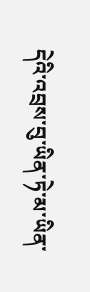དེའི་འབྲས་བུ་ཡིན་ཏེ་མ་ཡིན་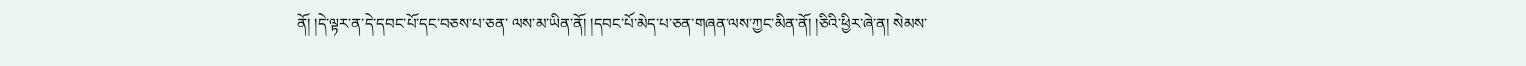ནོ། །དེ་ལྟར་ན་དེ་དབང་པོ་དང་བཅས་པ་ཅན་ ལས་མ་ཡིན་ནོ། །དབང་པོ་མེད་པ་ཅན་གཞན་ལས་ཀྱང་མིན་ནོ། །ཅིའི་ཕྱིར་ཞེ་ན། སེམས་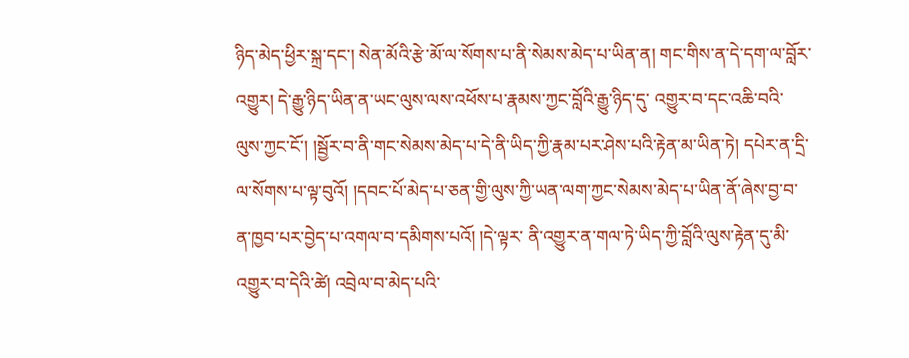ཉིད་མེད་ཕྱིར་སྐྲ་དང་། སེན་མོའི་རྩེ་མོ་ལ་སོགས་པ་ནི་སེམས་མེད་པ་ཡིན་ན། གང་གིས་ན་དེ་དག་ལ་བློར་འགྱུར། དེ་རྒྱུ་ཉིད་ཡིན་ན་ཡང་ལུས་ལས་འཕོས་པ་རྣམས་ཀྱང་བློའི་རྒྱུ་ཉིད་དུ་ འགྱུར་བ་དང་འཆི་བའི་ལུས་ཀྱང་ངོ་། །སྦྱོར་བ་ནི་གང་སེམས་མེད་པ་དེ་ནི་ཡིད་ཀྱི་རྣམ་པར་ཤེས་པའི་རྟེན་མ་ཡིན་ཏེ། དཔེར་ན་དྲི་ལ་སོགས་པ་ལྟ་བུའོ། །དབང་པོ་མེད་པ་ཅན་གྱི་ལུས་ཀྱི་ཡན་ལག་ཀྱང་སེམས་མེད་པ་ཡིན་ནོ་ཞེས་བྱ་བ་ན་ཁྱབ་པར་བྱེད་པ་འགལ་བ་དམིགས་པའོ། །དེ་ལྟར་ ནི་འགྱུར་ན་གལ་ཏེ་ཡིད་ཀྱི་བློའི་ལུས་རྟེན་དུ་མི་འགྱུར་བ་དེའི་ཚེ། འབྲེལ་བ་མེད་པའི་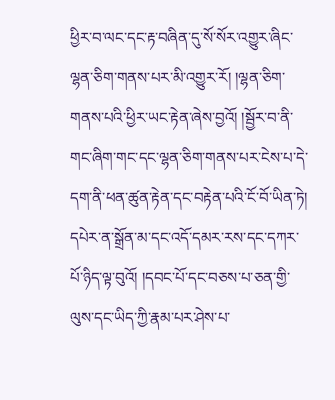ཕྱིར་བ་ལང་དང་རྟ་བཞིན་དུ་སོ་སོར་འགྱུར་ཞིང་ལྷན་ཅིག་གནས་པར་མི་འགྱུར་རོ། །ལྷན་ཅིག་གནས་པའི་ཕྱིར་ཡང་རྟེན་ཞེས་བྱའོ། །སྦྱོར་བ་ནི་གང་ཞིག་གང་དང་ལྷན་ཅིག་གནས་པར་ངེས་པ་དེ་ དག་ནི་ཕན་ཚུན་རྟེན་དང་བརྟེན་པའི་ངོ་བོ་ཡིན་ཏེ། དཔེར་ན་སྒྲོན་མ་དང་འདོ་དམར་རས་དང་དཀར་པོ་ཉིད་ལྟ་བུའོ། །དབང་པོ་དང་བཅས་པ་ཅན་གྱི་ལུས་དང་ཡིད་ཀྱི་རྣམ་པར་ཤེས་པ་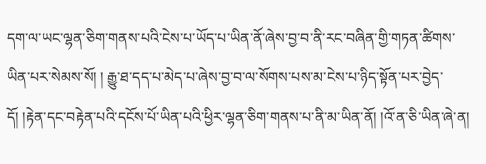དག་ལ་ཡང་ལྷན་ཅིག་གནས་པའི་ངེས་པ་ཡོད་པ་ཡིན་ནོ་ཞེས་བྱ་བ་ནི་རང་བཞིན་གྱི་གཏན་ཚིགས་ཡིན་པར་སེམས་སོ། ། རྒྱུ་ཐ་དད་པ་མེད་པ་ཞེས་བྱ་བ་ལ་སོགས་པས་མ་ངེས་པ་ཉིད་སྟོན་པར་བྱེད་དོ། །རྟེན་དང་བརྟེན་པའི་དངོས་པོ་ཡིན་པའི་ཕྱིར་ལྷན་ཅིག་གནས་པ་ནི་མ་ཡིན་ནོ། །འོ་ན་ཅི་ཡིན་ཞེ་ན།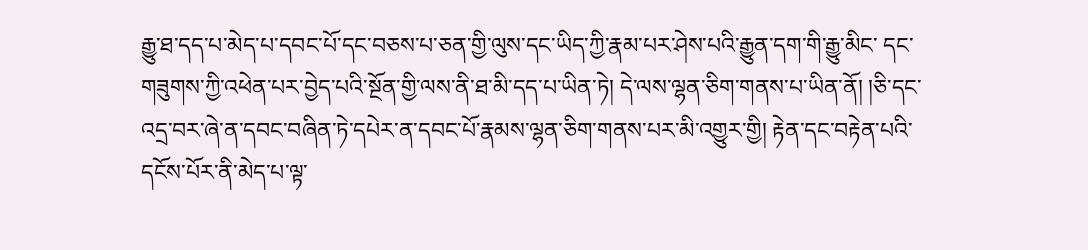རྒྱུ་ཐ་དད་པ་མེད་པ་དབང་པོ་དང་བཅས་པ་ཅན་གྱི་ལུས་དང་ཡིད་ཀྱི་རྣམ་པར་ཤེས་པའི་རྒྱུན་དག་གི་རྒྱུ་མིང་ དང་གཟུགས་ཀྱི་འཕེན་པར་བྱེད་པའི་སྔོན་གྱི་ལས་ནི་ཐ་མི་དད་པ་ཡིན་ཏེ། དེ་ལས་ལྷན་ཅིག་གནས་པ་ཡིན་ནོ། །ཅི་དང་འདྲ་བར་ཞེ་ན་དབང་བཞིན་ཏེ་དཔེར་ན་དབང་པོ་རྣམས་ལྷན་ཅིག་གནས་པར་མི་འགྱུར་གྱི། རྟེན་དང་བརྟེན་པའི་དངོས་པོར་ནི་མེད་པ་ལྟ་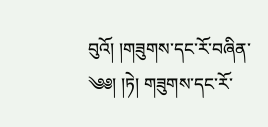བུའོ། །གཟུགས་དང་རོ་བཞིན་ ༄༅། །ཏེ། གཟུགས་དང་རོ་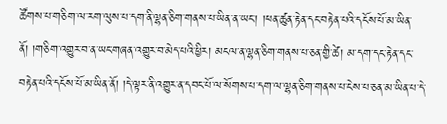ཚོགས་པ་གཅིག་ལ་རག་ལུས་པ་དག་ནི་ལྷན་ཅིག་གནས་པ་ཡིན་ན་ཡང་། །ཕན་ཚུན་རྟེན་དང་བརྟེན་པའི་དངོས་པོ་མ་ཡིན་ནོ། །གཅིག་འགྱུར་བ་ན་ཡང་གཞན་འགྱུར་བ་མེད་པའི་ཕྱིར། མངལ་ན་ལྷན་ཅིག་གནས་པ་ཅན་གྱི་ཚེ། མ་དག་དང་རྟེན་དང་ བརྟེན་པའི་དངོས་པོ་མ་ཡིན་ནོ། །དེ་ལྟར་ནི་འགྱུར་ན་དབང་པོ་ལ་སོགས་པ་དག་ལ་ལྷན་ཅིག་གནས་པ་ངེས་པ་ཅན་མ་ཡིན་པ་དེ་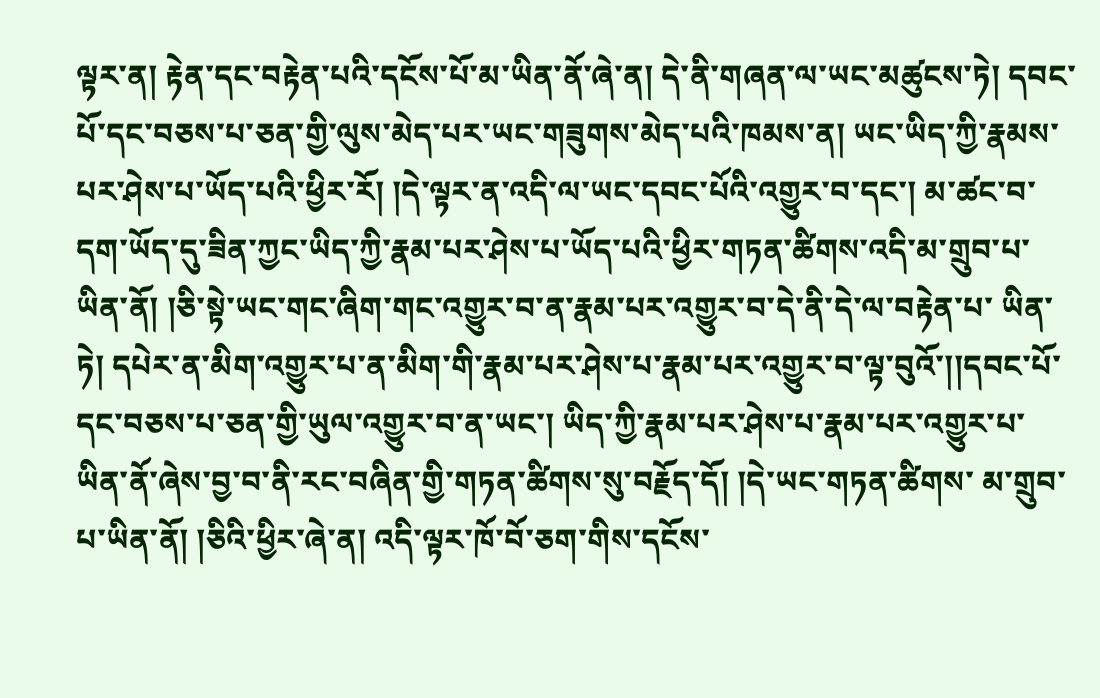ལྟར་ན། རྟེན་དང་བརྟེན་པའི་དངོས་པོ་མ་ཡིན་ནོ་ཞེ་ན། དེ་ནི་གཞན་ལ་ཡང་མཚུངས་ཏེ། དབང་པོ་དང་བཅས་པ་ཅན་གྱི་ལུས་མེད་པར་ཡང་གཟུགས་མེད་པའི་ཁམས་ན། ཡང་ཡིད་ཀྱི་རྣམས་པར་ཤེས་པ་ཡོད་པའི་ཕྱིར་རོ། །དེ་ལྟར་ན་འདི་ལ་ཡང་དབང་པོའི་འགྱུར་བ་དང་། མ་ཚང་བ་དག་ཡོད་དུ་ཟིན་ཀྱང་ཡིད་ཀྱི་རྣམ་པར་ཤེས་པ་ཡོད་པའི་ཕྱིར་གཏན་ཚིགས་འདི་མ་གྲུབ་པ་ཡིན་ནོ། །ཅི་སྟེ་ཡང་གང་ཞིག་གང་འགྱུར་བ་ན་རྣམ་པར་འགྱུར་བ་དེ་ནི་དེ་ལ་བརྟེན་པ་ ཡིན་ཏེ། དཔེར་ན་མིག་འགྱུར་པ་ན་མིག་གི་རྣམ་པར་ཤེས་པ་རྣམ་པར་འགྱུར་བ་ལྟ་བུའོ་།།དབང་པོ་དང་བཅས་པ་ཅན་གྱི་ཡུལ་འགྱུར་བ་ན་ཡང་། ཡིད་ཀྱི་རྣམ་པར་ཤེས་པ་རྣམ་པར་འགྱུར་པ་ཡིན་ནོ་ཞེས་བྱ་བ་ནི་རང་བཞིན་གྱི་གཏན་ཚིགས་སུ་བརྗོད་དོ། །དེ་ཡང་གཏན་ཚིགས་ མ་གྲུབ་པ་ཡིན་ནོ། །ཅིའི་ཕྱིར་ཞེ་ན། འདི་ལྟར་ཁོ་བོ་ཅག་གིས་དངོས་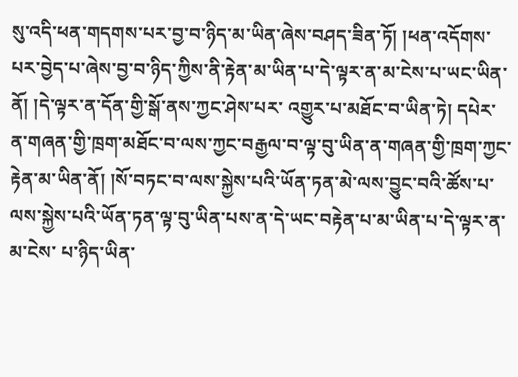སུ་འདི་ཕན་གདགས་པར་བྱ་བ་ཉིད་མ་ཡིན་ཞེས་བཤད་ཟིན་ཏོ། །ཕན་འདོགས་པར་བྱེད་པ་ཞེས་བྱ་བ་ཉིད་ཀྱིས་ནི་རྟེན་མ་ཡིན་པ་དེ་ལྟར་ན་མ་ངེས་པ་ཡང་ཡིན་ནོ། །དེ་ལྟར་ན་དོན་གྱི་སྒོ་ནས་ཀྱང་ཤེས་པར་ འགྱུར་པ་མཐོང་བ་ཡིན་ཏེ། དཔེར་ན་གཞན་གྱི་ཁྲག་མཐོང་བ་ལས་ཀྱང་བརྒྱལ་བ་ལྟ་བུ་ཡིན་ན་གཞན་གྱི་ཁྲག་ཀྱང་རྟེན་མ་ཡིན་ནོ། །སོ་བཏང་བ་ལས་སྐྱེས་པའི་ཡོན་ཏན་མེ་ལས་བྱུང་བའི་ཚོས་པ་ལས་སྐྱེས་པའི་ཡོན་ཏན་ལྟ་བུ་ཡིན་པས་ན་དེ་ཡང་བརྟེན་པ་མ་ཡིན་པ་དེ་ལྟར་ན་མ་ངེས་ པ་ཉིད་ཡིན་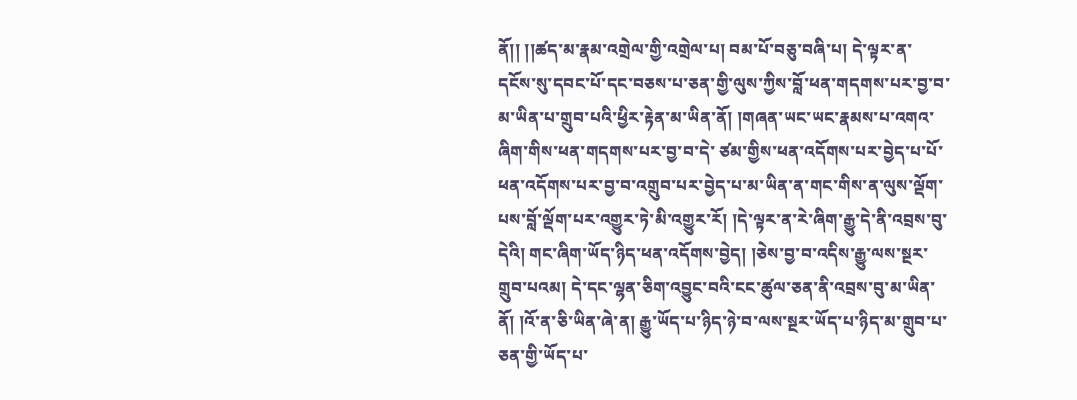ནོ།། །།ཚད་མ་རྣམ་འགྲེལ་གྱི་འགྲེལ་པ། བམ་པོ་བཅུ་བཞི་པ། དེ་ལྟར་ན་དངོས་སུ་དབང་པོ་དང་བཅས་པ་ཅན་གྱི་ལུས་ཀྱིས་བློ་ཕན་གདགས་པར་བྱ་བ་མ་ཡིན་པ་གྲུབ་པའི་ཕྱིར་རྟེན་མ་ཡིན་ནོ། །གཞན་ཡང་ཡང་རྣམས་པ་འགའ་ཞིག་གིས་ཕན་གདགས་པར་བྱ་བ་དེ་ ཙམ་གྱིས་ཕན་འདོགས་པར་བྱེད་པ་པོ་ཕན་འདོགས་པར་བྱ་བ་འགྲུབ་པར་བྱེད་པ་མ་ཡིན་ན་གང་གིས་ན་ལུས་ལྡོག་པས་བློ་ལྡོག་པར་འགྱུར་ཏེ་མི་འགྱུར་རོ། །དེ་ལྟར་ན་རེ་ཞིག་རྒྱུ་དེ་ནི་འབྲས་བུ་དེའི། གང་ཞིག་ཡོད་ཉིད་ཕན་འདོགས་བྱེད། །ཅེས་བྱ་བ་འདིས་རྒྱུ་ལས་སྔར་གྲུབ་པའམ། དེ་དང་ལྷན་ཅིག་འབྱུང་བའི་ངང་ཚུལ་ཅན་ནི་འབྲས་བུ་མ་ཡིན་ནོ། །འོ་ན་ཅི་ཡིན་ཞེ་ན། རྒྱུ་ཡོད་པ་ཉིད་ཉེ་བ་ལས་སྔར་ཡོད་པ་ཉིད་མ་གྲུབ་པ་ཅན་གྱི་ཡོད་པ་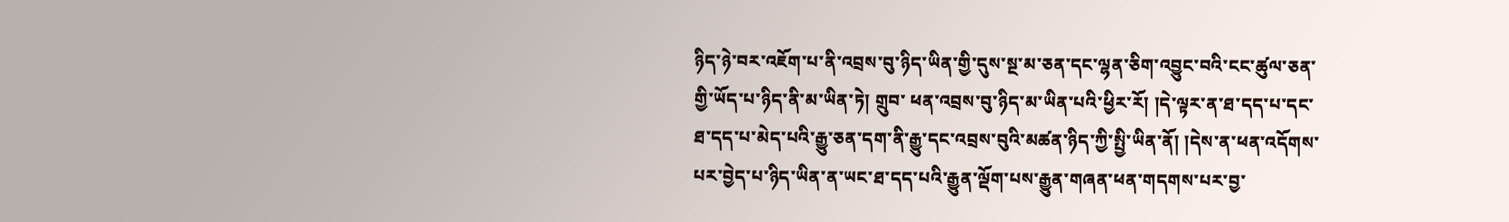ཉིད་ཉེ་བར་འཇོག་པ་ནི་འབྲས་བུ་ཉིད་ཡིན་གྱི་དུས་སྔ་མ་ཅན་དང་ལྷན་ཅིག་འབྱུང་བའི་ངང་ཚུལ་ཅན་གྱི་ཡོད་པ་ཉིད་ནི་མ་ཡིན་ཏེ། གྲུབ་ ཕན་འབྲས་བུ་ཉིད་མ་ཡིན་པའི་ཕྱིར་རོ། །དེ་ལྟར་ན་ཐ་དད་པ་དང་ཐ་དད་པ་མེད་པའི་རྒྱུ་ཅན་དག་ནི་རྒྱུ་དང་འབྲས་བུའི་མཚན་ཉིད་ཀྱི་སྤྱི་ཡིན་ནོ། །དེས་ན་ཕན་འདོགས་པར་བྱེད་པ་ཉིད་ཡིན་ན་ཡང་ཐ་དད་པའི་རྒྱུན་ལྡོག་པས་རྒྱུན་གཞན་ཕན་གདགས་པར་བྱ་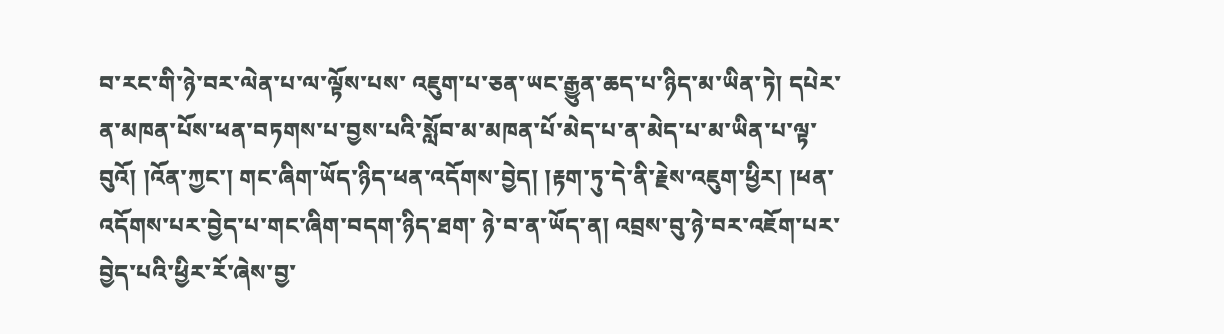བ་རང་གི་ཉེ་བར་ལེན་པ་ལ་ལྟོས་པས་ འཇུག་པ་ཅན་ཡང་རྒྱུན་ཆད་པ་ཉིད་མ་ཡིན་ཏེ། དཔེར་ན་མཁན་པོས་ཕན་བཏགས་པ་བྱས་པའི་སློབ་མ་མཁན་པོ་མེད་པ་ན་མེད་པ་མ་ཡིན་པ་ལྟ་བུའོ། །འོན་ཀྱང་། གང་ཞིག་ཡོད་ཉིད་ཕན་འདོགས་བྱེད། །རྟག་ཏུ་དེ་ནི་རྗེས་འཇུག་ཕྱིར། །ཕན་འདོགས་པར་བྱེད་པ་གང་ཞིག་བདག་ཉིད་ཐག་ ཉེ་བ་ན་ཡོད་ན། འབྲས་བུ་ཉེ་བར་འཇོག་པར་བྱེད་པའི་ཕྱིར་རོ་ཞེས་བྱ་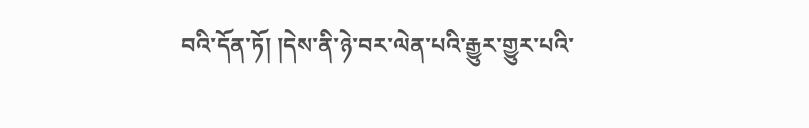བའི་དོན་ཏོ། །དེས་ནི་ཉེ་བར་ལེན་པའི་རྒྱུར་གྱུར་པའི་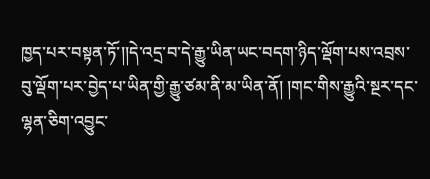ཁྱད་པར་བསྟན་ཏོ་།།དེ་འདྲ་བ་དེ་རྒྱུ་ཡིན་ཡང་བདག་ཉིད་ལྡོག་པས་འབྲས་བུ་ལྡོག་པར་བྱེད་པ་ཡིན་གྱི་རྒྱུ་ཙམ་ནི་མ་ཡིན་ནོ། །གང་གིས་རྒྱུའི་སྔར་དང་ལྷན་ཅིག་འབྱུང་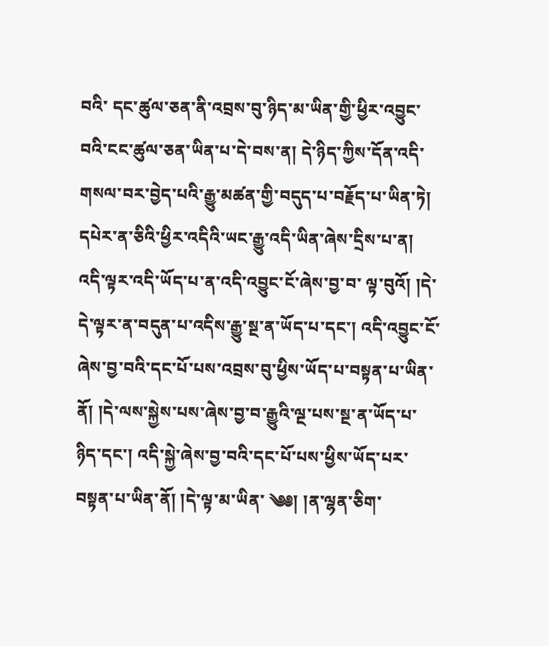བའི་ དང་ཚུལ་ཅན་ནི་འབྲས་བུ་ཉིད་མ་ཡིན་གྱི་ཕྱིར་འབྱུང་བའི་ངང་ཚུལ་ཅན་ཡིན་པ་དེ་བས་ན། དེ་ཉིད་ཀྱིས་དོན་འདི་གསལ་བར་བྱེད་པའི་རྒྱུ་མཚན་གྱི་བདུད་པ་བརྗོད་པ་ཡིན་ཏེ། དཔེར་ན་ཅིའི་ཕྱིར་འདིའི་ཡང་རྒྱུ་འདི་ཡིན་ཞེས་དྲིས་པ་ན། འདི་ལྟར་འདི་ཡོད་པ་ན་འདི་འབྱུང་ངོ་ཞེས་བྱ་བ་ ལྟ་བུའོ། །དེ་དེ་ལྟར་ན་བདུན་པ་འདིས་རྒྱུ་སྔ་ན་ཡོད་པ་དང་། འདི་འབྱུང་ངོ་ཞེས་བྱ་བའི་དང་པོ་པས་འབྲས་བུ་ཕྱིས་ཡོད་པ་བསྟན་པ་ཡིན་ནོ། །དེ་ལས་སྐྱེས་པས་ཞེས་བྱ་བ་རྒྱུའི་ལྔ་པས་སྔ་ན་ཡོད་པ་ཉིད་དང་། འདི་སྐྱེ་ཞེས་བྱ་བའི་དང་པོ་པས་ཕྱིས་ཡོད་པར་བསྟན་པ་ཡིན་ནོ། །དེ་ལྟ་མ་ཡིན་ ༄༅། །ན་ལྷན་ཅིག་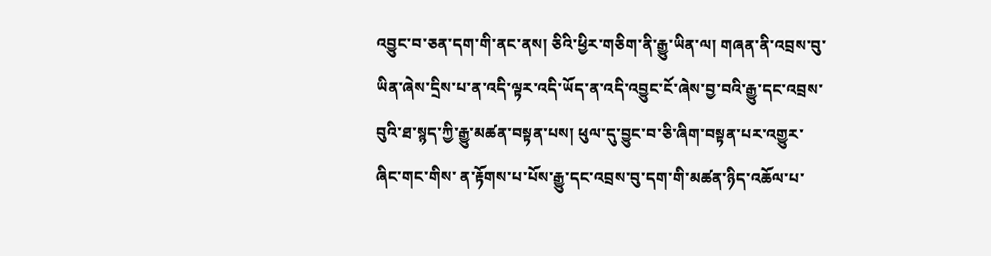འབྱུང་བ་ཅན་དག་གི་ནང་ནས། ཅིའི་ཕྱིར་གཅིག་ནི་རྒྱུ་ཡིན་ལ། གཞན་ནི་འབྲས་བུ་ཡིན་ཞེས་དྲིས་པ་ན་འདི་ལྟར་འདི་ཡོད་ན་འདི་འབྱུང་ངོ་ཞེས་བྱ་བའི་རྒྱུ་དང་འབྲས་བུའི་ཐ་སྙད་ཀྱི་རྒྱུ་མཚན་བསྟན་པས། ཕུལ་དུ་བྱུང་བ་ཅི་ཞིག་བསྟན་པར་འགྱུར་ཞིང་གང་གིས་ ན་རྟོགས་པ་པོས་རྒྱུ་དང་འབྲས་བུ་དག་གི་མཚན་ཉིད་འཆོལ་པ་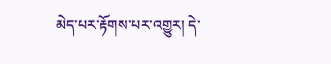མེད་པར་རྟོགས་པར་འགྱུར། དེ་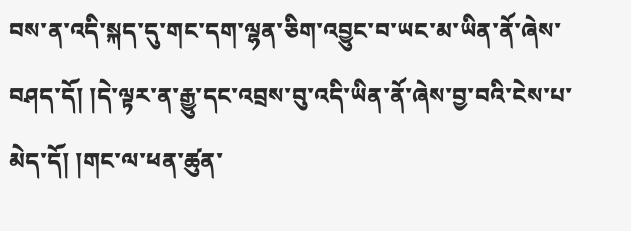བས་ན་འདི་སྐད་དུ་གང་དག་ལྷན་ཅིག་འབྱུང་བ་ཡང་མ་ཡིན་ནོ་ཞེས་བཤད་དོ། །དེ་ལྟར་ན་རྒྱུ་དང་འབྲས་བུ་འདི་ཡིན་ནོ་ཞེས་བྱ་བའི་ངེས་པ་མེད་དོ། །གང་ལ་ཕན་ཚུན་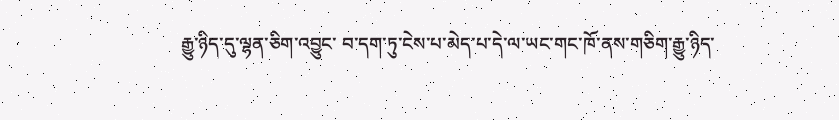རྒྱུ་ཉིད་དུ་ལྷན་ཅིག་འབྱུང་ བ་དག་ཏུ་ངེས་པ་མེད་པ་དེ་ལ་ཡང་གང་ཁོ་ནས་གཅིག་རྒྱུ་ཉིད་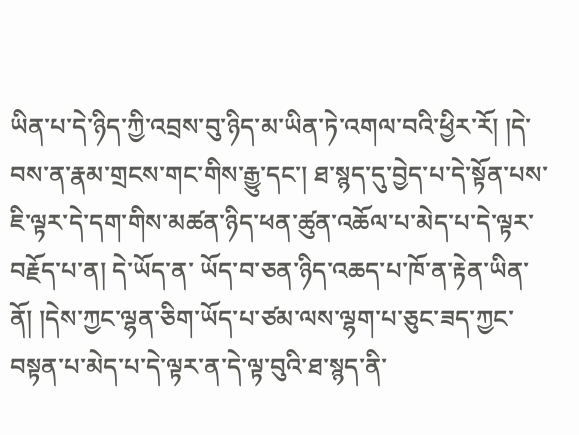ཡིན་པ་དེ་ཉིད་ཀྱི་འབྲས་བུ་ཉིད་མ་ཡིན་ཏེ་འགལ་བའི་ཕྱིར་རོ། །དེ་བས་ན་རྣམ་གྲངས་གང་གིས་རྒྱུ་དང་། ཐ་སྙད་དུ་བྱེད་པ་དེ་སྟོན་པས་ཇི་ལྟར་དེ་དག་གིས་མཚན་ཉིད་ཕན་ཚུན་འཆོལ་པ་མེད་པ་དེ་ལྟར་བརྗོད་པ་ན། དེ་ཡོད་ན་ ཡོད་བ་ཅན་ཉིད་འཆད་པ་ཁོ་ན་རྟེན་ཡིན་ནོ། །དེས་ཀྱང་ལྷན་ཅིག་ཡོད་པ་ཙམ་ལས་ལྷག་པ་ཅུང་ཟད་ཀྱང་བསྟན་པ་མེད་པ་དེ་ལྟར་ན་དེ་ལྟ་བུའི་ཐ་སྙད་ནི་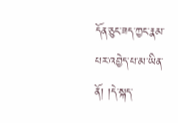དོན་ཅུང་ཟད་ཀྱང་རྣམ་པར་འབྱེད་པ་མ་ཡིན་ནོ། །དེ་སྐད་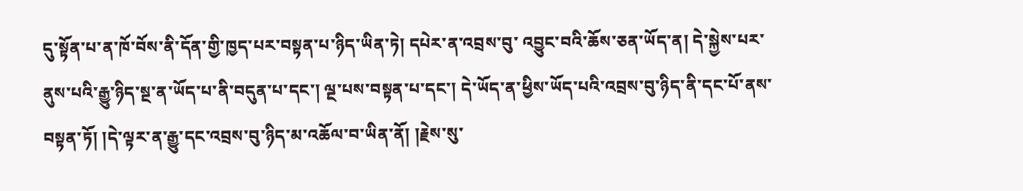དུ་སྟོན་པ་ན་ཁོ་བོས་ནི་དོན་གྱི་ཁྱད་པར་བསྟན་པ་ཉིད་ཡིན་ཏེ། དཔེར་ན་འབྲས་བུ་ འབྱུང་བའི་ཆོས་ཅན་ཡོད་ན། དེ་སྐྱེས་པར་ནུས་པའི་རྒྱུ་ཉིད་སྔ་ན་ཡོད་པ་ནི་བདུན་པ་དང་། ལྔ་པས་བསྟན་པ་དང་། དེ་ཡོད་ན་ཕྱིས་ཡོད་པའི་འབྲས་བུ་ཉིད་ནི་དང་པོ་ནས་བསྟན་ཏོ། །དེ་ལྟར་ན་རྒྱུ་དང་འབྲས་བུ་ཉིད་མ་འཆོལ་བ་ཡིན་ནོ། །རྗེས་སུ་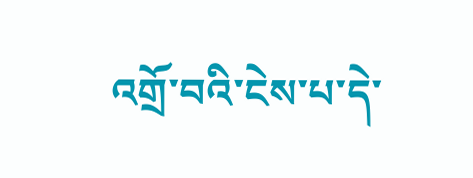འགྲོ་བའི་ངེས་པ་དེ་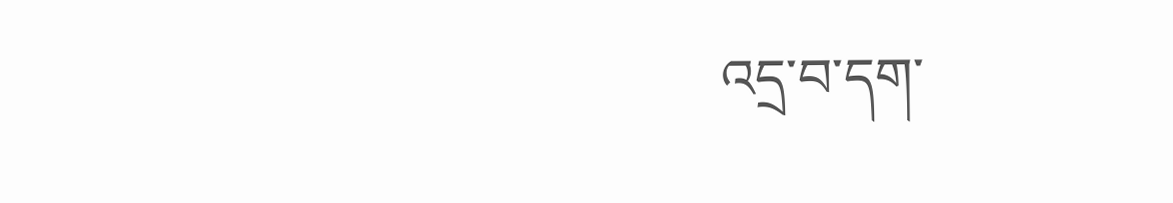འདྲ་བ་དག་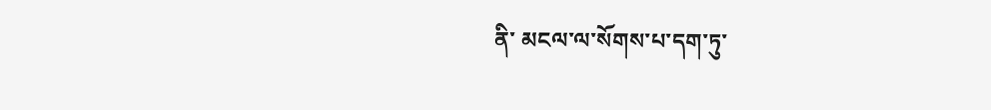ནི་ མངལ་ལ་སོགས་པ་དག་ཏུ་